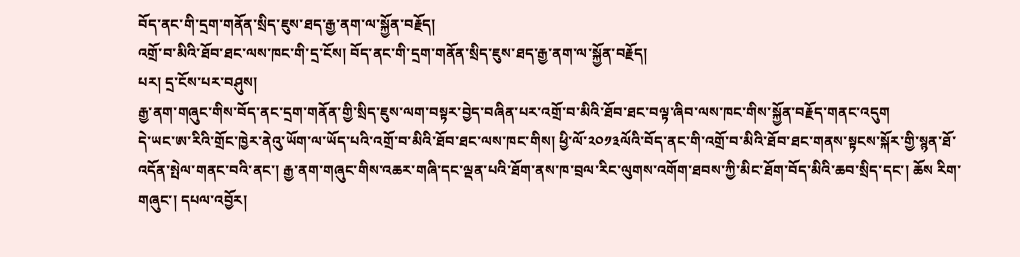བོད་ནང་གི་དྲག་གནོན་སྲིད་ཇུས་ཐད་རྒྱ་ནག་ལ་སྐྱོན་བརྗོད།
འགྲོ་བ་མིའི་ཐོབ་ཐང་ལས་ཁང་གི་དྲ་ངོས། བོད་ནང་གི་དྲག་གནོན་སྲིད་ཇུས་ཐད་རྒྱ་ནག་ལ་སྐྱོན་བརྗོད།
པར། དྲ་ངོས་པར་བཤུས།
རྒྱ་ནག་གཞུང་གིས་བོད་ནང་དྲག་གནོན་གྱི་སྲིད་ཇུས་ལག་བསྟར་བྱེད་བཞིན་པར་འགྲོ་བ་མིའི་ཐོབ་ཐང་བལྟ་ཞིབ་ལས་ཁང་གིས་སྐྱོན་བརྗོད་གནང་འདུག
དེ་ཡང་ཨ་རིའི་གྲོང་ཁྱེར་ནེའུ་ཡོག་ལ་ཡོད་པའི་འགྲོ་བ་མིའི་ཐོབ་ཐང་ལས་ཁང་གིས། ཕྱི་ལོ་༢༠༡༣ལོའི་བོད་ནང་གི་འགྲོ་བ་མིའི་ཐོབ་ཐང་གནས་སྟངས་སྐོར་གྱི་སྙན་ཐོ་འདོན་སྤེལ་གནང་བའི་ནང་། རྒྱ་ནག་གཞུང་གིས་འཆར་གཞི་དང་ལྡན་པའི་ཐོག་ནས་ཁ་བྲལ་རིང་ལུགས་འགོག་ཐབས་ཀྱི་མིང་ཐོག་བོད་མིའི་ཆབ་སྲིད་དང་། ཆོས རིག་གཞུང་། དཔལ་འབྱོར།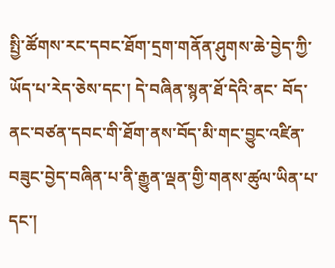སྤྱི་ཚོགས་རང་དབང་ཐོག་དྲག་གནོན་ཤུགས་ཆེ་བྱེད་ཀྱི་ཡོད་པ་རེད་ཅེས་དང་། དེ་བཞིན་སྙན་ཐོ་དེའི་ནང་ བོད་ནང་བཙན་དབང་གི་ཐོག་ནས་བོད་མི་གང་བྱུང་འཛིན་བཟུང་བྱེད་བཞིན་པ་ནི་རྒྱུན་ལྡན་གྱི་གནས་ཚུལ་ཡིན་པ་དང་།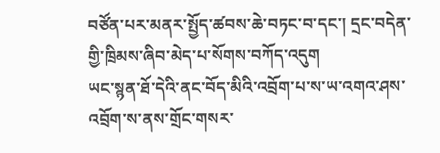བཙོན་པར་མནར་སྤྱོད་ཚབས་ཆེ་བཏང་བ་དང་། དྲང་བདེན་གྱི་ཁྲིམས་ཞིབ་མེད་པ་སོགས་བཀོད་འདུག
ཡང་སྙན་ཐོ་དེའི་ནང་བོད་མིའི་འབྲོག་པ་ས་ཡ་འགའ་ཤས་འབྲོག་ས་ནས་གྲོང་གསར་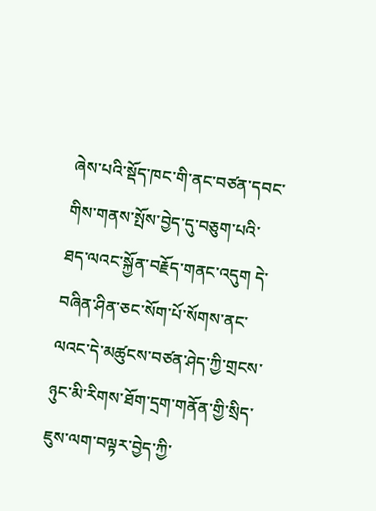ཞེས་པའི་སྡོད་ཁང་གི་ནང་བཙན་དབང་གིས་གནས་སྤོས་བྱེད་དུ་བཅུག་པའི་ཐད་ལའང་སྐྱོན་བརྗོད་གནང་འདུག དེ་བཞིན་ཤིན་ཅང་སོག་པོ་སོགས་ནང་ལའང་དེ་མཚུངས་བཙན་ཤེད་ཀྱི་གྲངས་ཉུང་མི་རིགས་ཐོག་དྲག་གནོན་གྱི་སྲིད་ཇུས་ལག་བལྟར་བྱེད་ཀྱི་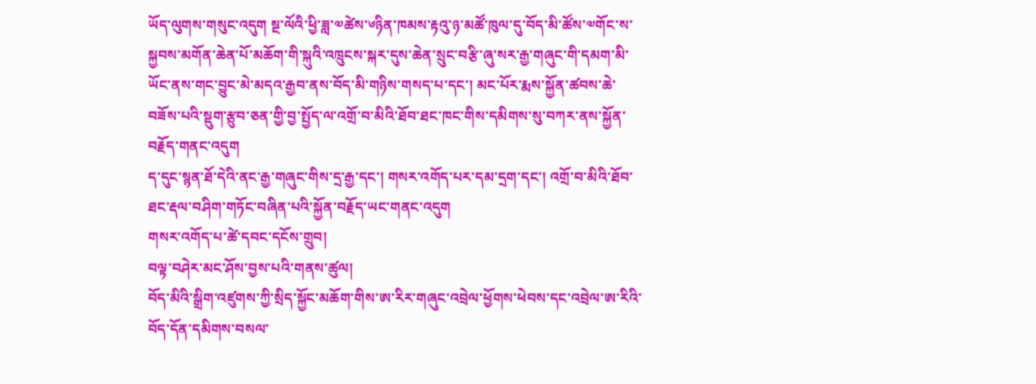ཡོད་ལུགས་གསུང་འདུག སྔ་ལོའི་ཕྱི་ཟླ་༧ཚེས་༦ཉིན་ཁམས་རྟའུ་ཉ་མཚོ་ཁུལ་དུ་བོད་མི་ཚོས་༧གོང་ས་སྐྱབས་མགོན་ཆེན་པོ་མཆོག་གི་སྐུའི་འཁྲུངས་སྐར་དུས་ཆེན་སྲུང་བརྩི་ཞུ་སར་རྒྱ་གཞུང་གི་དམག་མི་ཡོང་ནས་གང་བྱུང་མེ་མདའ་རྒྱབ་ནས་བོད་མི་གཉིས་གསད་པ་དང་། མང་པོར་རྨས་སྐྱོན་ཚབས་ཆེ་བཟོས་པའི་སྡུག་རྩུབ་ཅན་གྱི་བྱ་སྤྱོད་ལ་འགྲོ་བ་མིའི་ཐོབ་ཐང་ཁང་གིས་དམིགས་སུ་བཀར་ནས་སྐྱོན་བརྗོད་གནང་འདུག
ད་དུང་སྙན་ཐོ་དེའི་ནང་རྒྱ་གཞུང་གིས་དྲ་རྒྱ་དང་། གསར་འགོད་པར་དམ་དྲག་དང་། འགྲོ་བ་མིའི་ཐོབ་ཐང་རྡལ་བཤིག་གཏོང་བཞིན་པའི་སྐྱོན་བརྗོད་ཡང་གནང་འདུག
གསར་འགོད་པ་ཚེ་དབང་དངོས་གྲུབ།
བལྟ་བཤེར་མང་ཤོས་བྱས་པའི་གནས་ཚུལ།
བོད་མིའི་སྒྲིག་འཛུགས་ཀྱི་སྲིད་སྐྱོང་མཆོག་གིས་ཨ་རིར་གཞུང་འབྲེལ་ཕྱོགས་ཕེབས་དང་འབྲེལ་ཨ་རིའི་བོད་དོན་དམིགས་བསལ་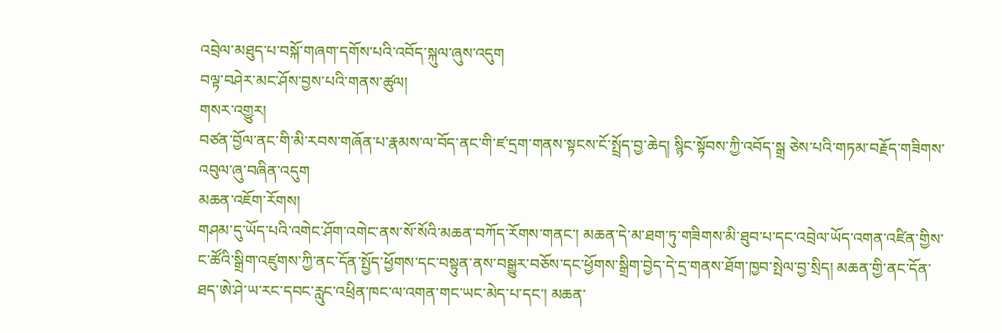འབྲེལ་མཐུད་པ་བསྐོ་གཞག་དགོས་པའི་འབོད་སྐུལ་ཞུས་འདུག
བལྟ་བཤེར་མང་ཤོས་བྱས་པའི་གནས་ཚུལ།
གསར་འགྱུར།
བཙན་བྱོལ་ནང་གི་མི་རབས་གཞོན་པ་རྣམས་ལ་བོད་ནང་གི་ཛ་དྲག་གནས་སྟངས་ངོ་སྤྲོད་བྱ་ཆེད། སྙིང་སྟོབས་ཀྱི་འབོད་སྒྲ ཅེས་པའི་གཏམ་བརྗོད་གཟིགས་འབུལ་ཞུ་བཞིན་འདུག
མཆན་འཇོག་རོགས།
གཤམ་དུ་ཡོད་པའི་འགེང་ཤོག་འགེང་ནས་སོ་སོའི་མཆན་བཀོད་རོགས་གནང་། མཆན་དེ་མ་ཐག་ཏུ་གཟིགས་མི་ཐུབ་པ་དང་འབྲེལ་ཡོད་འགན་འཛིན་གྱིས་ང་ཚོའི་སྒྲིག་འཛུགས་ཀྱི་ནང་དོན་སྤྱོད་ཕྱོགས་དང་བསྟུན་ནས་བསྒྱུར་བཅོས་དང་ཕྱོགས་སྒྲིག་བྱེད་དེ་དྲ་གནས་ཐོག་ཁྱབ་སྤེལ་བྱ་སྲིད། མཆན་གྱི་ནང་དོན་ཐད་ཨེ་ཤེ་ཡ་རང་དབང་རླུང་འཕྲིན་ཁང་ལ་འགན་གང་ཡང་མེད་པ་དང་། མཆན་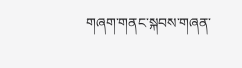གཞག་གནང་སྐབས་གཞན་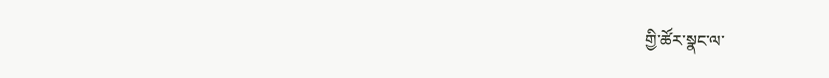གྱི་ཚོར་སྣང་ལ་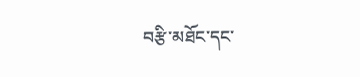བརྩི་མཐོང་དང་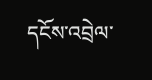དངོས་འབྲེལ་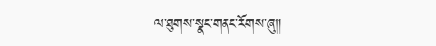ལ་ཐུགས་སྣང་གནང་རོགས་ཞུ༎